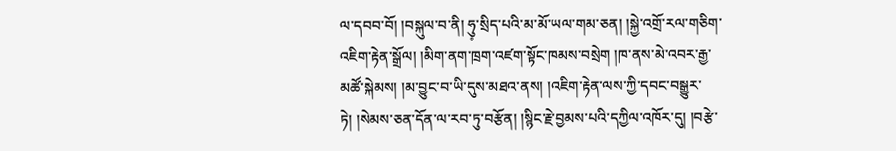ལ་དབབ་བོ། །བསྐུལ་བ་ནི། ཧུ༷་སྲིད་པའི་མ་མོ་ཡལ་གམ་ཅན། །སྐྱེ་འགྲོ་རལ་གཅིག་འཇིག་རྟེན་སྒྲོལ། །མིག་ནག་ཁྲག་འཛག་སྟོང་ཁམས་བསྲེག །ཁ་ནས་མེ་འབར་རྒྱ་མཚོ་སྐེམས། །མ་བྱུང་བ་ཡི་དུས་མཐའ་ནས། །འཇིག་རྟེན་ལས་ཀྱི་དབང་བསྒྱུར་ཏེ། །སེམས་ཅན་དོན་ལ་རབ་ཏུ་བརྩོན། །སྙིང་རྗེ་བྱམས་པའི་དཀྱིལ་འཁོར་དུ། །བརྩེ་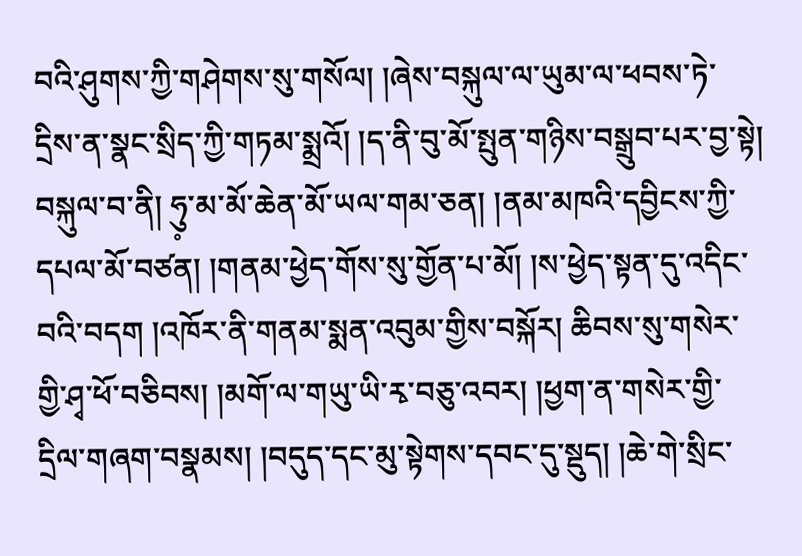བའི་ཤུགས་ཀྱི་གཤེགས་སུ་གསོལ། །ཞེས་བསྐུལ་ལ་ཡུམ་ལ་ཕབས་ཏེ་དྲིས་ན་སྣང་སྲིད་ཀྱི་གཏམ་སྨྲའོ། །ད་ནི་བུ་མོ་སྤུན་གཉིས་བསྒྲུབ་པར་བྱ་སྟེ། བསྐུལ་བ་ནི། ཧུ༷་མ་མོ་ཆེན་མོ་ཡལ་གམ་ཅན། །ནམ་མཁའི་དབྱིངས་ཀྱི་དཔལ་མོ་བཙན། །གནམ་ཕྱེད་གོས་སུ་གྱོན་པ་མོ། །ས་ཕྱེད་སྟན་དུ་འདིང་བའི་བདག །འཁོར་ནི་གནམ་སྨན་འབུམ་གྱིས་བསྐོར། ཆིབས་སུ་གསེར་གྱི་ཤྭ་ཕོ་བཅིབས། །མགོ་ལ་གཡུ་ཡི་རྭ་བཅུ་འབར། །ཕྱག་ན་གསེར་གྱི་དྲིལ་གཞག་བསྣམས། །བདུད་དང་མུ་སྟེགས་དབང་དུ་སྡུད། །ཆེ་གེ་སྲིང་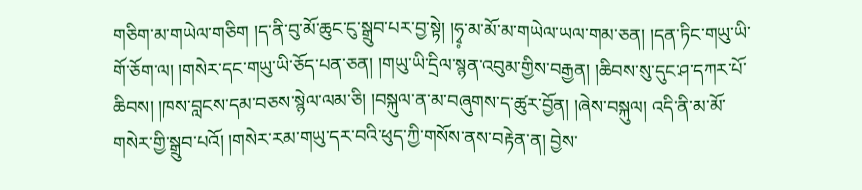གཅིག་མ་གཡེལ་གཅིག །ད་ནི་བུ་མོ་ཆུང་ངུ་སྒྲུབ་པར་བྱ་སྟེ། །ཧྭ༷་མ་མོ་མ་གཡེལ་ཡལ་གམ་ཅན། །དན་ཏིང་གཡུ་ཡི་གོ་ཅོག་ལ། །གསེར་དང་གཡུ་ཡི་ཅོད་པན་ཅན། །གཡུ་ཡི་དྲིལ་སྙན་འབུམ་གྱིས་བརྒྱན། །ཆིབས་སུ་དུང་ཤ་དཀར་པོ་ཆིབས། །ཁས་བླངས་དམ་བཅས་སྙེལ་ལམ་ཅི། །བསྐུལ་ན་མ་བཞུགས་ད་ཚུར་བྱོན། །ཞེས་བསྐུལ། འདི་ནི་མ་མོ་གསེར་གྱི་སྒྲུབ་པའོ། །གསེར་རམ་གཡུ་དར་བའི་ཕུད་ཀྱི་གསོས་ནས་བརྟེན་ན། བྱེས་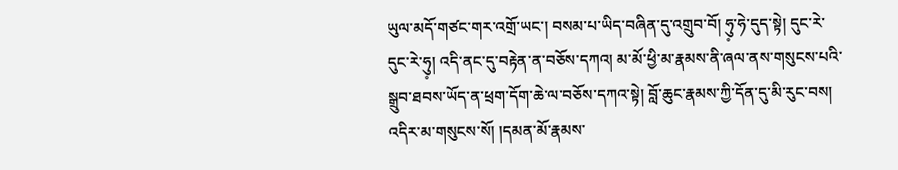ཡུལ་མདོ་གཙང་གར་འགྲོ་ཡང་། བསམ་པ་ཡིད་བཞིན་དུ་འགྲུབ་བོ། ཧུ༷་ཧེ་དུད་སྟེ། དུང་རེ་དུང་རེ་ཧུ༷། འདི་ནང་དུ་བརྟེན་ན་བཅོས་དཀའ། མ་མོ་ཕྱི་མ་རྣམས་ནི་ཞལ་ནས་གསུངས་པའི་སྒྲུབ་ཐབས་ཡོད་ན་ཕྲག་དོག་ཆེ་ལ་བཅོས་དཀའ་སྟེ། བློ་ཆུང་རྣམས་ཀྱི་དོན་དུ་མི་རུང་བས། འདིར་མ་གསུངས་སོ། །དམན་མོ་རྣམས་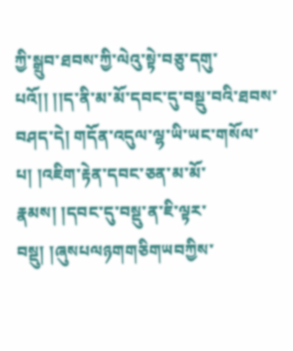ཀྱི་སྒྲུབ་ཐབས་ཀྱི་ལེའུ་སྟེ་བཅུ་དགུ་པའོ།། །།ད་ནི་མ་མོ་དབང་དུ་བསྡུ་བའི་ཐབས་བཤད་དེ། གདོན་འདུལ་ལྷ་ཡི་ཡང་གསོལ་པ། །འཇིག་རྟེན་དབང་ཅན་མ་མོ་རྣམས། །དབང་དུ་བསྡུ་ན་ཇི་ལྟར་བསྡུ། །ཞུསཔལཉགགཅིགཡབཀྱིས་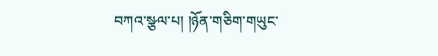བཀའ་སྩལ་པ། །ཉོན་གཅིག་གཡུང་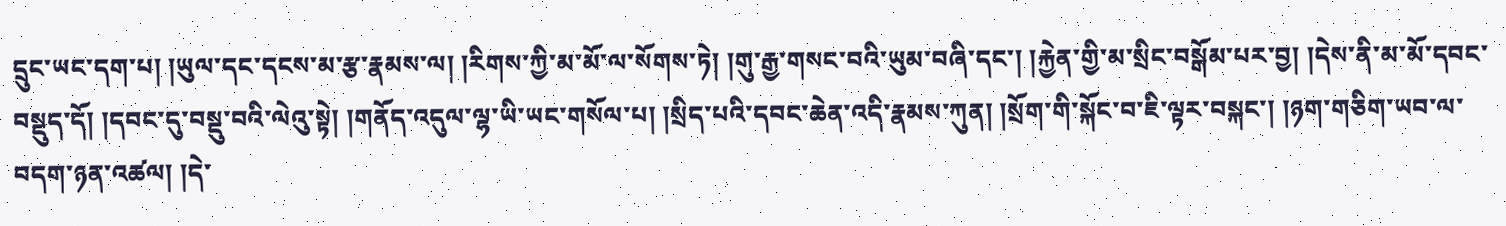དྲུང་ཡང་དག་པ། །ཡུལ་དང་དངས་མ་རྩ་རྣམས་ལ། །རིགས་ཀྱི་མ་མོ་ལ་སོགས་ཏེ། །གུ་རྒྱ་གསང་བའི་ཡུམ་བཞི་དང་། །རྐྱེན་གྱི་མ་སྲིང་བསྒོམ་པར་བྱ། །དེས་ནི་མ་མོ་དབང་བསྡུད་དོ། །དབང་དུ་བསྡུ་བའི་ལེའུ་སྟེ། །གནོད་འདུལ་ལྷ་ཡི་ཡང་གསོལ་པ། །སྲིད་པའི་དབང་ཆེན་འདི་རྣམས་ཀུན། །སྲོག་གི་སྐོང་བ་ཇི་ལྟར་བསྐང་། །ཉག་གཅིག་ཡབ་ལ་བདག་ཉན་འཚལ། །དེ་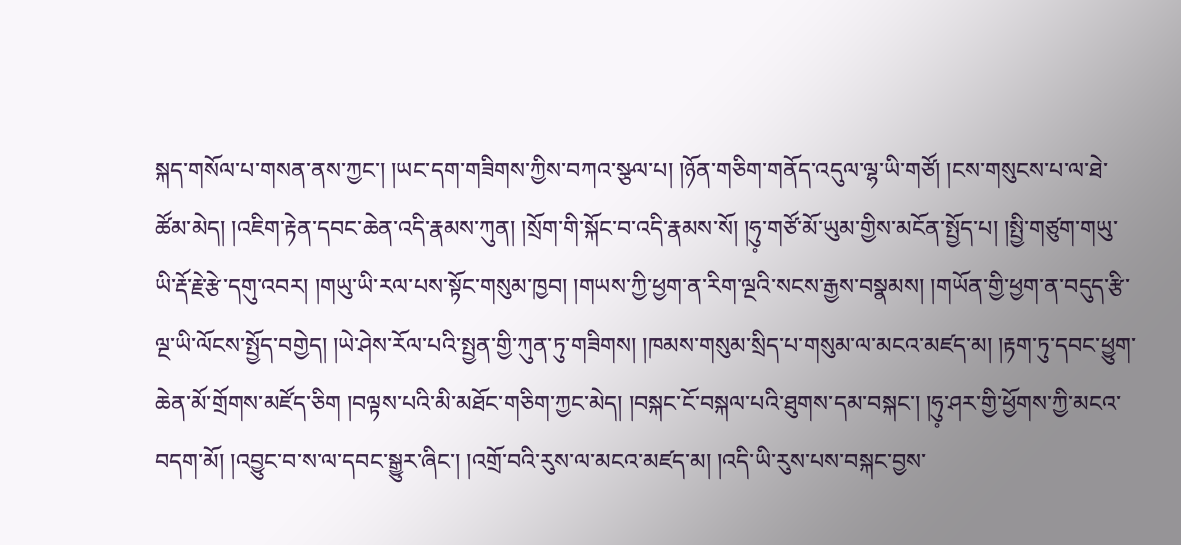སྐད་གསོལ་པ་གསན་ནས་ཀྱང་། །ཡང་དག་གཟིགས་ཀྱིས་བཀའ་སྩལ་པ། །ཉོན་གཅིག་གནོད་འདུལ་ལྷ་ཡི་གཙོ། །ངས་གསུངས་པ་ལ་ཐེ་ཚོམ་མེད། །འཇིག་རྟེན་དབང་ཆེན་འདི་རྣམས་ཀུན། །སྲོག་གི་སྐོང་བ་འདི་རྣམས་སོ། །ཧུ༷་གཙོ་མོ་ཡུམ་གྱིས་མངོན་སྤྱོད་པ། །སྤྱི་གཙུག་གཡུ་ཡི་རྡོ་རྗེ་རྩེ་དགུ་འབར། །གཡུ་ཡི་རལ་པས་སྟོང་གསུམ་ཁྱབ། །གཡས་ཀྱི་ཕྱག་ན་རིག་ལྔའི་སངས་རྒྱས་བསྣམས། །གཡོན་གྱི་ཕྱག་ན་བདུད་རྩི་ལྔ་ཡི་ལོངས་སྤྱོད་བགྱེད། །ཡེ་ཤེས་རོལ་པའི་སྤྱན་གྱི་ཀུན་ཏུ་གཟིགས། །ཁམས་གསུམ་སྲིད་པ་གསུམ་ལ་མངའ་མཛད་མ། །རྟག་ཏུ་དབང་ཕྱུག་ཆེན་མོ་གྲོགས་མཛོད་ཅིག །བལྟས་པའི་མི་མཐོང་གཅིག་ཀྱང་མེད། །བསྐང་ངོ་བསྐལ་པའི་ཐུགས་དམ་བསྐང་། །ཧུ༷་ཤར་གྱི་ཕྱོགས་ཀྱི་མངའ་བདག་མོ། །འབྱུང་བ་ས་ལ་དབང་སྒྱུར་ཞིང་། །འགྲོ་བའི་རུས་ལ་མངའ་མཛད་མ། །འདི་ཡི་རུས་པས་བསྐང་བྱས་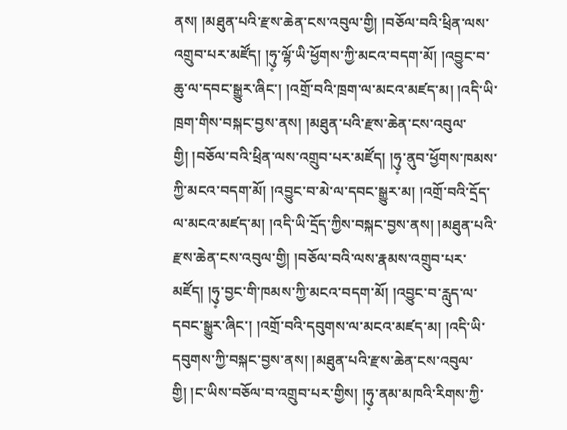ནས། །མཐུན་པའི་རྫས་ཆེན་ངས་འབུལ་གྱི། །བཅོལ་བའི་ཕྲིན་ལས་འགྲུབ་པར་མཛོད། །ཧུ༷་ལྷོ་ཡི་ཕྱོགས་ཀྱི་མངའ་བདག་མོ། །འབྱུང་བ་ཆུ་ལ་དབང་སྒྱུར་ཞིང་། །འགྲོ་བའི་ཁྲག་ལ་མངའ་མཛད་མ། །འདི་ཡི་ཁྲག་གིས་བསྐང་བྱས་ནས། །མཐུན་པའི་རྫས་ཆེན་ངས་འབུལ་གྱི། །བཅོལ་བའི་ཕྲིན་ལས་འགྲུབ་པར་མཛོད། །ཧུ༷་ནུབ་ཕྱོགས་ཁམས་ཀྱི་མངའ་བདག་མོ། །འབྱུང་བ་མེ་ལ་དབང་སྒྱུར་མ། །འགྲོ་བའི་དྲོད་ལ་མངའ་མཛད་མ། །འདི་ཡི་དྲོད་ཀྱིས་བསྐང་བྱས་ནས། །མཐུན་པའི་རྫས་ཆེན་ངས་འབུལ་གྱི། །བཅོལ་བའི་ལས་རྣམས་འགྲུབ་པར་མཛོད། །ཧུ༷་བྱང་གི་ཁམས་ཀྱི་མངའ་བདག་མོ། །འབྱུང་བ་རླུད་ལ་དབང་སྒྱུར་ཞིང་། །འགྲོ་བའི་དབུགས་ལ་མངའ་མཛད་མ། །འདི་ཡི་དབུགས་ཀྱི་བསྐང་བྱས་ནས། །མཐུན་པའི་རྫས་ཆེན་ངས་འབུལ་གྱི། །ང་ཡིས་བཅོལ་བ་འགྲུབ་པར་གྱིས། །ཧུ༷་ནམ་མཁའི་རིགས་ཀྱི་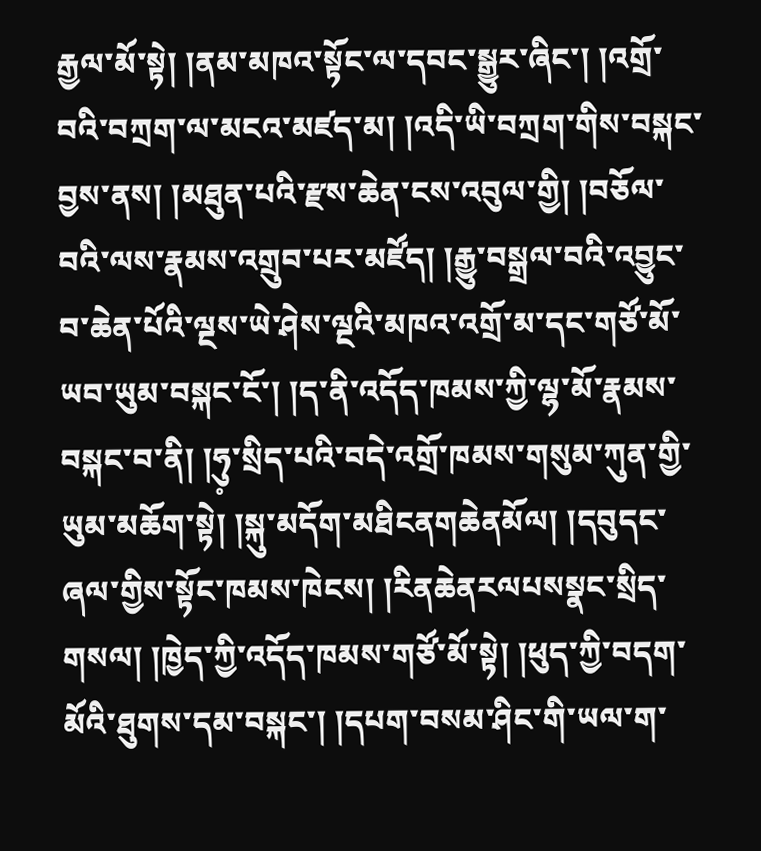རྒྱལ་མོ་སྟེ། །ནམ་མཁའ་སྟོང་ལ་དབང་སྒྱུར་ཞིང་། །འགྲོ་བའི་བཀྲག་ལ་མངའ་མཛད་མ། །འདི་ཡི་བཀྲག་གིས་བསྐང་བྱས་ནས། །མཐུན་པའི་རྫས་ཆེན་ངས་འབུལ་གྱི། །བཅོལ་བའི་ལས་རྣམས་འགྲུབ་པར་མཛོད། །རྒྱུ་བསྒྲལ་བའི་འབྱུང་བ་ཆེན་པོའི་ལྔས་ཡེ་ཤེས་ལྔའི་མཁའ་འགྲོ་མ་དང་གཙོ་མོ་ཡབ་ཡུམ་བསྐང་ངོ་། །ད་ནི་འདོད་ཁམས་ཀྱི་ལྷ་མོ་རྣམས་བསྐང་བ་ནི། །ཧུ༷་སྲིད་པའི་བདེ་འགྲོ་ཁམས་གསུམ་ཀུན་གྱི་ཡུམ་མཆོག་སྟེ། །སྐུ་མདོག་མཐིངནགཆེནམོལ། །དབུདང་ཞལ་གྱིས་སྟོང་ཁམས་ཁེངས། །རིནཆེནརལཔསསྣང་སྲིད་གསལ། །ཁྱེད་ཀྱི་འདོད་ཁམས་གཙོ་མོ་སྟེ། །ཕུད་ཀྱི་བདག་མོའི་ཐུགས་དམ་བསྐང་། །དཔག་བསམ་ཤིང་གི་ཡལ་ག་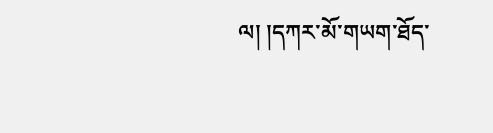ལ། །དཀར་མོ་གཡག་ཐོད་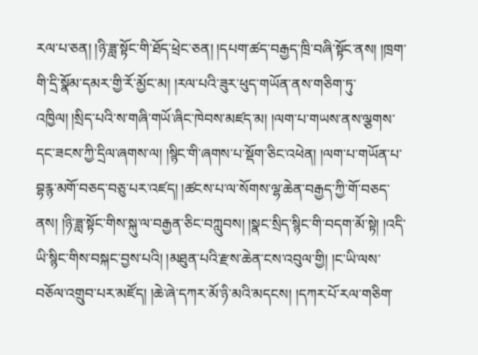རལ་པ་ཅན། །ཉི་ཟླ་སྟོང་གི་ཐོད་ཕྲེང་ཅན། །དཔག་ཚད་བརྒྱད་ཁྲི་བཞི་སྟོང་ནས། །ཁྲག་གི་དྲི་སྣོམ་དམར་གྱི་རོ་མྱོང་མ། །རལ་པའི་ཟུར་ཕུད་གཡོན་ནས་གཅིག་ཏུ་འཁྱིལ། །སྲིད་པའི་ས་གཞི་གཡོ་ཞིང་ཁེབས་མཛད་མ། །ལག་པ་གཡས་ནས་ལྕགས་དང་ཟངས་ཀྱི་དྲིལ་ཞགས་ལ། །སྙིང་གི་ཞགས་པ་སྡོག་ཅིང་འཕེན། །ལག་པ་གཡོན་པ་བྷརྙ་མགོ་བཅད་བཅུ་པར་འཛད། །ཚངས་པ་ལ་སོགས་ལྷ་ཆེན་བརྒྱད་ཀྱི་གོ་བཅད་ནས། །ཉི་ཟླ་སྟོང་གིས་སྐུ་ལ་བརྒྱན་ཅིང་བཀླུབས། །སྣང་སྲིད་སྙིང་གི་བདག་མོ་སྟེ། །འདི་ཡི་སྙིང་གིས་བསྐང་བྱས་པའི། །མཐུན་པའི་རྫས་ཆེན་ངས་འབུལ་གྱི། །ང་ཡི་ལས་བཅོལ་འགྲུབ་པར་མཛོད། །ཆེ་ཞེ་དཀར་མོ་ཉི་མའི་མདངས། །དཀར་པོ་རལ་གཅིག་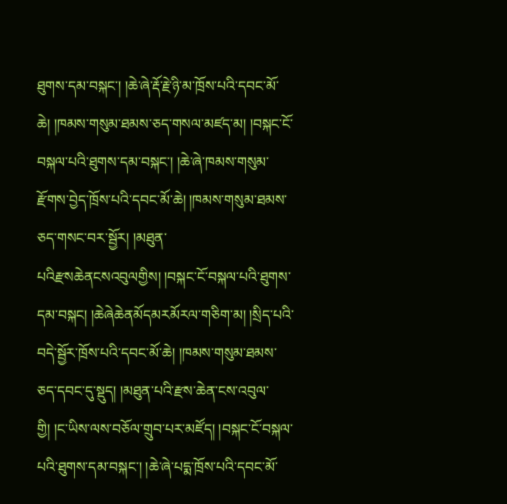ཐུགས་དམ་བསྐང་། །ཆེ་ཞེ་རྡོ་རྗེ་ཉི་མ་ཁྲོས་པའི་དབང་མོ་ཆེ། །ཁམས་གསུམ་ཐམས་ཅད་གསལ་མཛད་མ། །བསྐང་ངོ་བསྐལ་པའི་ཐུགས་དམ་བསྐང་། །ཆེ་ཞེ་ཁམས་གསུམ་རྫོགས་བྱེད་ཁྲོས་པའི་དབང་མོ་ཆེ། །ཁམས་གསུམ་ཐམས་ཅད་གསང་བར་སྦྱོར། །མཐུན་པའིརྫསཆེནངསའབུལགྱིས། །བསྐང་ངོ་བསྐལ་པའི་ཐུགས་དམ་བསྐང། །ཆེཞེཆེནམོདམརམོརལ་གཅིག་མ། །སྲིད་པའི་བདེ་སྦྱོར་ཁྲོས་པའི་དབང་མོ་ཆེ། །ཁམས་གསུམ་ཐམས་ཅད་དབང་དུ་སྡུད། །མཐུན་པའི་རྫས་ཆེན་ངས་འབུལ་གྱི། །ང་ཡིས་ལས་བཅོལ་གྲུབ་པར་མཛོད། །བསྐང་ངོ་བསྐལ་པའི་ཐུགས་དམ་བསྐང་། །ཆེ་ཞེ་པདྨ་ཁྲོས་པའི་དབང་མོ་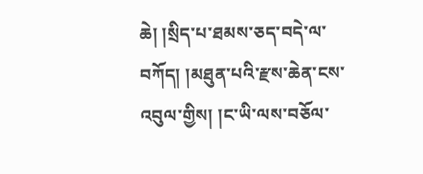ཆེ། །སྲིད་པ་ཐམས་ཅད་བདེ་ལ་བཀོད། །མཐུན་པའི་རྫས་ཆེན་ངས་འབུལ་གྱིས། །ང་ཡི་ལས་བཅོལ་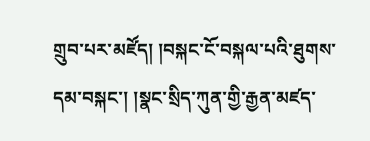གྲུབ་པར་མཛོད། །བསྐང་ངོ་བསྐལ་པའི་ཐུགས་དམ་བསྐང་། །སྣང་སྲིད་ཀུན་གྱི་རྒྱན་མཛད་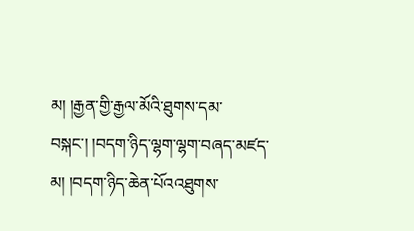མ། །རྒྱན་གྱི་རྒྱལ་མོའི་ཐུགས་དམ་བསྐང་། །བདག་ཉིད་ལྷག་ལྷག་བཞད་མཛད་མ། །བདག་ཉིད་ཆེན་པོའའཐུགས་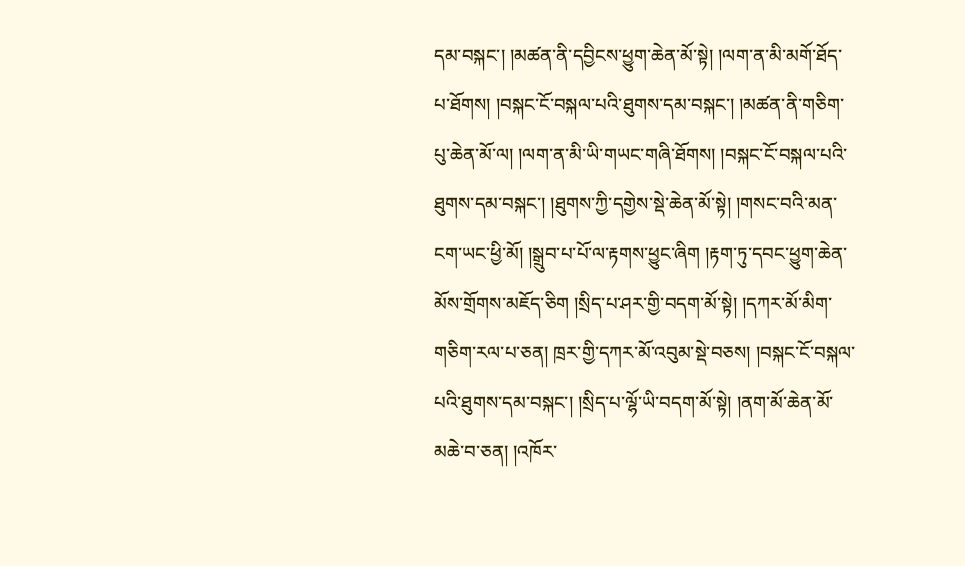དམ་བསྐང་། །མཚན་ནི་དབྱིངས་ཕྱུག་ཆེན་མོ་སྟེ། །ལག་ན་མི་མགོ་ཐོད་པ་ཐོགས། །བསྐང་ངོ་བསྐལ་པའི་ཐུགས་དམ་བསྐང་། །མཚན་ནི་གཅིག་པུ་ཆེན་མོ་ལ། །ལག་ན་མི་ཡི་གཡང་གཞི་ཐོགས། །བསྐང་ངོ་བསྐལ་པའི་ཐུགས་དམ་བསྐང་། །ཐུགས་ཀྱི་དགྱེས་སྡེ་ཆེན་མོ་སྟེ། །གསང་བའི་མན་ངག་ཡང་ཕྱི་མོ། །སྒྲུབ་པ་པོ་ལ་རྟགས་ཕྱུང་ཞིག །རྟག་ཏུ་དབང་ཕྱུག་ཆེན་མོས་གྲོགས་མཇོད་ཅིག །སྲིད་པ་ཤར་གྱི་བདག་མོ་སྟེ། །དཀར་མོ་མིག་གཅིག་རལ་པ་ཅན། ཁྲར་གྱི་དཀར་མོ་འབུམ་སྡེ་བཅས། །བསྐང་ངོ་བསྐལ་པའི་ཐུགས་དམ་བསྐང་། །སྲིད་པ་ལྷོ་ཡི་བདག་མོ་སྟེ། །ནག་མོ་ཆེན་མོ་མཆེ་བ་ཅན། །འཁོར་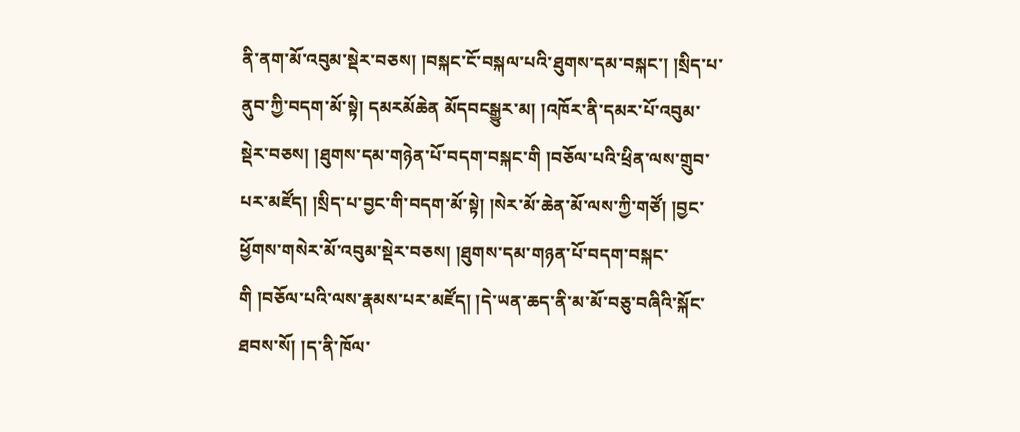ནི་ནག་མོ་འབུམ་སྡེར་བཅས། །བསྐང་ངོ་བསྐལ་པའི་ཐུགས་དམ་བསྐང་། །སྲིད་པ་ནུབ་ཀྱི་བདག་མོ་སྟེ། དམརམོཆེན མོདབངསྒྱུར་མ། །འཁོར་ནི་དམར་པོ་འབུམ་སྡེར་བཅས། །ཐུགས་དམ་གཉེན་པོ་བདག་བསྐང་གི །བཅོལ་པའི་ཕྲིན་ལས་གྲུབ་པར་མཛོད། །སྲིད་པ་བྱང་གི་བདག་མོ་སྟེ། །སེར་མོ་ཆེན་མོ་ལས་ཀྱི་གཙོ། །བྱང་ཕྱོགས་གསེར་མོ་འབུམ་སྡེར་བཅས། །ཐུགས་དམ་གཉན་པོ་བདག་བསྐང་གི །བཅོལ་པའི་ལས་རྣམས་པར་མཛོད། །དེ་ཡན་ཆད་ནི་མ་མོ་བཅུ་བཞིའི་སྐོང་ཐབས་སོ། །ད་ནི་ཁོལ་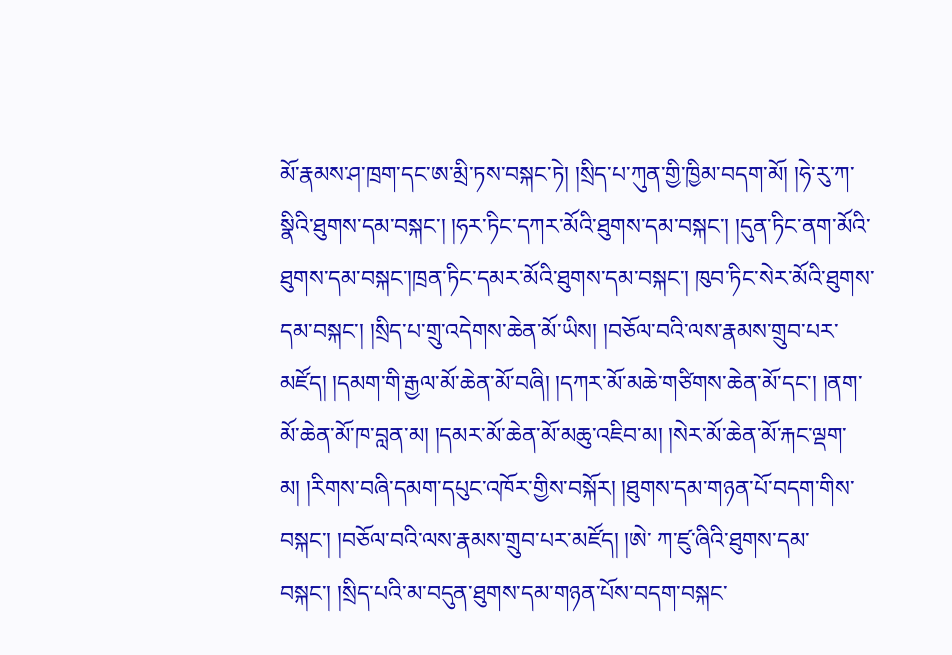མོ་རྣམས་ཤ་ཁྲག་དང་ཨ་མྲི་ཏས་བསྐང་ཏེ། །སྲིད་པ་ཀུན་གྱི་ཁྱིམ་བདག་མོ། །ཧེ་རུ་ཀ་སྣིའི་ཐུགས་དམ་བསྐང་། །ཧར་ཏིང་དཀར་མོའི་ཐུགས་དམ་བསྐང་། །དུན་ཏིང་ནག་མོའི་ཐུགས་དམ་བསྐང་།ཁྲན་ཏིང་དམར་མོའི་ཐུགས་དམ་བསྐང་། ཁུབ་ཏིང་སེར་མོའི་ཐུགས་དམ་བསྐང་། །སྲིད་པ་གྲུ་འདེགས་ཆེན་མོ་ཡིས། །བཅོལ་བའི་ལས་རྣམས་གྲུབ་པར་མཛོད། །དམག་གི་རྒྱལ་མོ་ཆེན་མོ་བཞི། །དཀར་མོ་མཆེ་གཙིགས་ཆེན་མོ་དང་། །ནག་མོ་ཆེན་མོ་ཁ་བླན་མ། །དམར་མོ་ཆེན་མོ་མཆུ་འཇིབ་མ། །སེར་མོ་ཆེན་མོ་རྐང་ལྡག་མ། །རིགས་བཞི་དམག་དཔུང་འཁོར་གྱིས་བསྐོར། །ཐུགས་དམ་གཉན་པོ་བདག་གིས་བསྐང་། །བཅོལ་བའི་ལས་རྣམས་གྲུབ་པར་མཛོད། །ཨེ་ ཀ་ཛུ་ཞིའི་ཐུགས་དམ་བསྐང་། །སྲིད་པའི་མ་བདུན་ཐུགས་དམ་གཉན་པོས་བདག་བསྐང་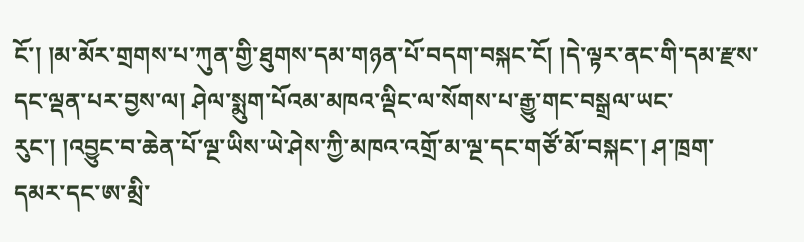ངོ་། །མ་མོར་གྲགས་པ་ཀུན་གྱི་ཐུགས་དམ་གཉན་པོ་བདག་བསྐང་ངོ། །དེ་ལྟར་ནང་གི་དམ་རྫས་དང་ལྡན་པར་བྱས་ལ། ཤེལ་སྨུག་པོའམ་མཁའ་ལྡིང་ལ་སོགས་པ་རྒྱུ་གང་བསྒྲལ་ཡང་རུང་། །འབྱུང་བ་ཆེན་པོ་ལྔ་ཡིས་ཡེ་ཤེས་ཀྱི་མཁའ་འགྲོ་མ་ལྔ་དང་གཙོ་མོ་བསྐང་། ཤ་ཁྲག་དམར་དང་ཨ་མྲི་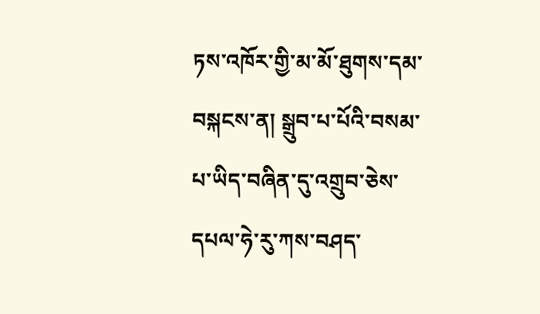ཏས་འཁོར་གྱི་མ་མོ་ཐུགས་དམ་བསྐངས་ན། སྒྲུབ་པ་པོའི་བསམ་པ་ཡིད་བཞིན་དུ་འགྲུབ་ཅེས་དཔལ་ཧེ་རུ་ཀས་བཤད་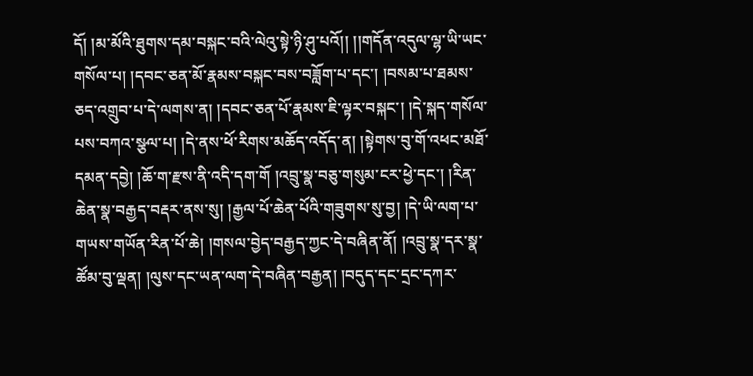དོ། །མ་མོའི་ཐུགས་དམ་བསྐང་བའི་ལེའུ་སྟེ་ཉི་ཤུ་པའོ།། །།གདོན་འདུལ་ལྷ་ཡི་ཡང་གསོལ་པ། །དབང་ཅན་མོ་རྣམས་བསྐང་བས་བཟློག་པ་དང་། །བསམ་པ་ཐམས་ཅད་འགྲུབ་པ་དེ་ལགས་ན། །དབང་ཅན་པོ་རྣམས་ཇི་ལྟར་བསྐང་། །དེ་སྐད་གསོལ་པས་བཀའ་སྩལ་པ། །དེ་ནས་ཕོ་རིགས་མཆོད་འདོད་ན། །སྟེགས་བུ་གོ་འཕང་མཐོ་དམན་དབྱེ། །ཆོ་ག་རྫས་ནི་འདི་དག་གོ །འབྲུ་སྣ་བཅུ་གསུམ་ངར་ཕྱེ་དང་། །རིན་ཆེན་སྣ་བརྒྱད་བརྡར་ནས་སུ། །རྒྱལ་པོ་ཆེན་པོའི་གཟུགས་སུ་བྱ། །དེ་ཡི་ལག་པ་གཡས་གཡོན་རིན་པོ་ཆེ། །གསལ་བྱེད་བརྒྱད་ཀྱང་དེ་བཞིན་ནོ། །འབྲུ་སྣ་དར་སྣ་ཚོམ་བུ་ལྡན། །ལུས་དང་ཡན་ལག་དེ་བཞིན་བརྒྱན། །བདུད་དང་དྲང་དཀར་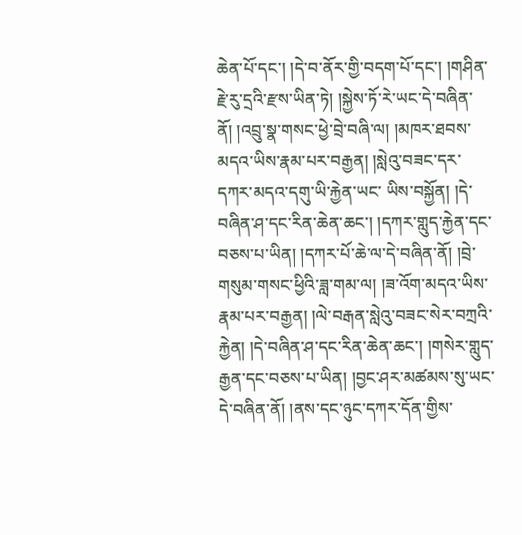ཆེན་པོ་དང་། །དེ་བ་ནོར་གྱི་བདག་པོ་དང་། །གཤིན་རྗེ་རུ་དྲའི་རྫས་ཡིན་ཏེ། །སྐྱེས་ཏོ་རེ་ཡང་དེ་བཞིན་ནོ། །འབྲུ་སྣ་གསང་ཕྱེ་བྲེ་བཞི་ལ། །མཁར་ཐབས་མདའ་ཡིས་རྣམ་པར་བརྒྱན། །སླེའུ་བཟང་དར་དཀར་མདའ་དགུ་ཡི་རྐྱེན་ཡང་ ཡིས་བསྐྱོན། །དེ་བཞིན་ཤ་དང་རིན་ཆེན་ཆང་། །དཀར་གླུད་རྐྱེན་དང་བཅས་པ་ཡིན། །དཀར་པོ་ཆེ་ལ་དེ་བཞིན་ནོ། །བྲེ་གསུམ་གསང་ཕྱིའི་ཟླ་གམ་ལ། །ཟ་འོག་མདའ་ཡིས་རྣམ་པར་བརྒྱན། །ལེ་བརྒན་སླེའུ་བཟང་སེར་བཀྲའི་རྐྱེན། །དེ་བཞིན་ཤ་དང་རིན་ཆེན་ཆང་། །གསེར་གླུད་རྒྱན་དང་བཅས་པ་ཡིན། །བྱང་ཤར་མཚམས་སུ་ཡང་དེ་བཞིན་ནོ། །ནས་དང་ཉུང་དཀར་དོན་གྱིས་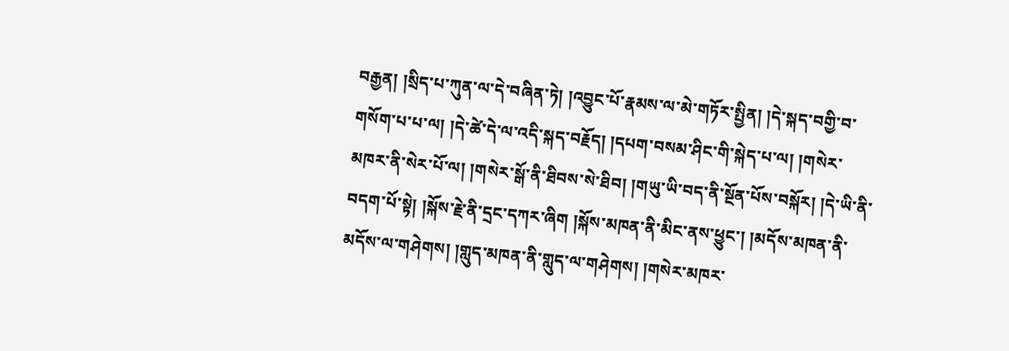བརྒྱན། །སྲིད་པ་ཀུན་ལ་དེ་བཞིན་ཏེ། །འབྱུང་པོ་རྣམས་ལ་མེ་གཏོར་སྤྱིན། །དེ་སྐད་བགྱི་བ་གསོག་པ་པ་ལ། །དེ་ཚེ་དེ་ལ་འདི་སྐད་བརྗོད། །དཔག་བསམ་ཤིང་གི་སྐེད་པ་ལ། །གསེར་མཁར་ནི་སེར་པོ་ལ། །གསེར་སྒོ་ནི་ཐིབས་སེ་ཐིབ། །གཡུ་ཡི་བད་ནི་སྔོན་པོས་བསྐོར། །དེ་ཡི་ནི་བདག་པོ་སྟེ། །སྐོས་རྗེ་ནི་དྲང་དཀར་ཞིག །སྐོས་མཁན་ནི་མིང་ནས་ཕྱུང་། །མདོས་མཁན་ནི་མདོས་ལ་གཤེགས། །གླུད་མཁན་ནི་གླུད་ལ་གཤེགས། །གསེར་མཁར་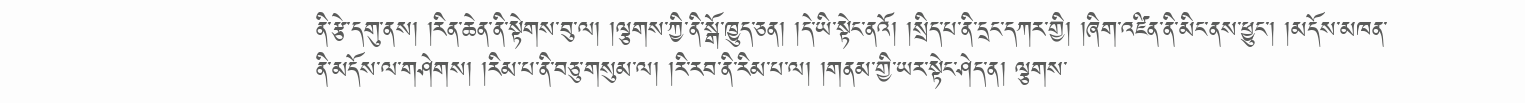ནི་རྩེ་དགུ་ནས། །རིན་ཆེན་ནི་སྟེགས་བུ་ལ། །ལྕགས་ཀྱི་ནི་སྒོ་ཁྱུད་ཅན། །དེ་ཡི་སྟེང་ནའོ། །སྲིད་པ་ནི་དྲང་དཀར་གྱི། །ཞིག་འཛིན་ནི་མིང་ནས་ཕྱུང་། །མདོས་མཁན་ནི་མདོས་ལ་གཤེགས། །རིམ་པ་ནི་བཅུ་གསུམ་ལ། །རི་རབ་ནི་རིམ་པ་ལ། །གནམ་གྱི་ཡར་སྟེང་ཤེད་ན། ལྕགས་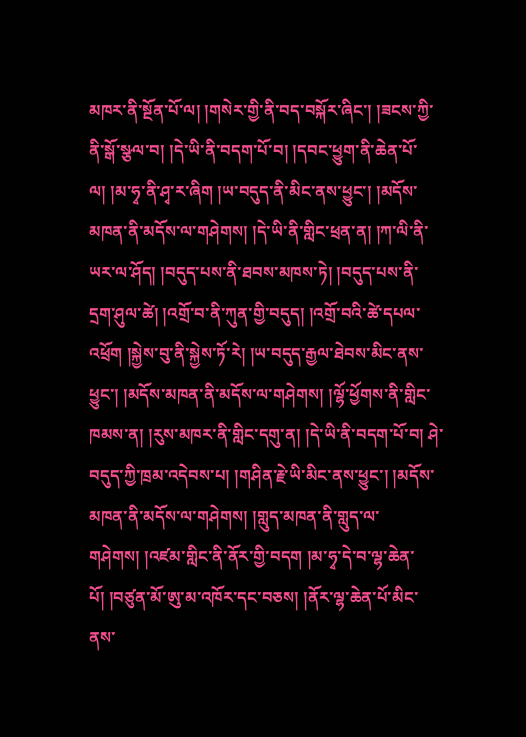མཁར་ནི་སྔོན་པོ་ལ། །གསེར་གྱི་ནི་བད་བསྐོར་ཞིང་། །ཟངས་ཀྱི་ནི་སྒོ་སྩལ་བ། །དེ་ཡི་ནི་བདག་པོ་བ། །དབང་ཕྱུག་ནི་ཆེན་པོ་ལ། །མ་ཧྭ་ནི་ཤྭ་ར་ཞིག །ཡ་བདུད་ནི་མིང་ནས་ཕྱུང་། །མདོས་མཁན་ནི་མདོས་ལ་གཤེགས། །དེ་ཡི་ནི་གླིང་ཕྲན་ན། །ཀ་ལི་ནི་ཡར་ལ་ཤོད། །བདུད་པས་ནི་ཐབས་མཁས་ཏེ། །བདུད་པས་ནི་དྲག་ཤུལ་ཚེ། །འགྲོ་བ་ནི་ཀུན་གྱི་བདུད། །འགྲོ་བའི་ཚེ་དཔལ་འཕྲོག །སྐྱེས་བུ་ནི་སྐྱེས་ཏོ་རེ། །ཡ་བདུད་རྒྱལ་ཐེབས་མིང་ནས་ཕྱུང་། །མདོས་མཁན་ནི་མདོས་ལ་གཤེགས། །ལྷོ་ཕྱོགས་ནི་གླིང་ཁམས་ན། །རུས་མཁར་ནི་གླིང་དགུ་ན། །དེ་ཡི་ནི་བདག་པོ་བ། ཤེ་བདུད་ཀྱི་ཁྲམ་འདེབས་པ། །གཤིན་རྗེ་ཡི་མིང་ནས་ཕྱུང་། །མདོས་མཁན་ནི་མདོས་ལ་གཤེགས། །གླུད་མཁན་ནི་གླུད་ལ་གཤེགས། །འཛམ་གླིང་ནི་ནོར་གྱི་བདག །མ་ཧྭ་དེ་བ་ལྷ་ཆེན་པོ། །བཙུན་མོ་ཨུ་མ་འཁོར་དང་བཅས། །ནོར་ལྷ་ཆེན་པོ་མིང་ནས་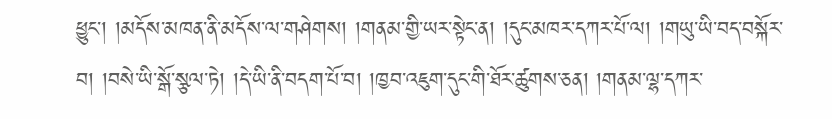ཕྱུང་། །མདོས་མཁན་ནི་མདོས་ལ་གཤེགས། །གནམ་གྱི་ཡར་སྟེང་ན། །དུང་མཁར་དཀར་པོ་ལ། །གཡུ་ཡི་བད་བསྐོར་བ། །བསེ་ཡི་སྒོ་སྩལ་ཏེ། །དེ་ཡི་ནི་བདག་པོ་བ། །ཁྱབ་འཇུག་དུང་གི་ཐོར་ཚུགས་ཅན། །གནམ་ལྷ་དཀར་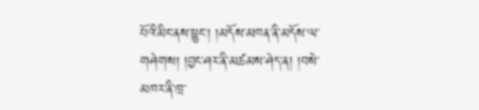པོའི་མིང་ནས་ཕྱུང་། །མདོས་མཁན་ནི་མདོས་ལ་གཤེགས། །བྱང་ཤར་ནི་མཚམས་ཤེད་ན། །བསེ་མཁར་ནི་ཁྲ་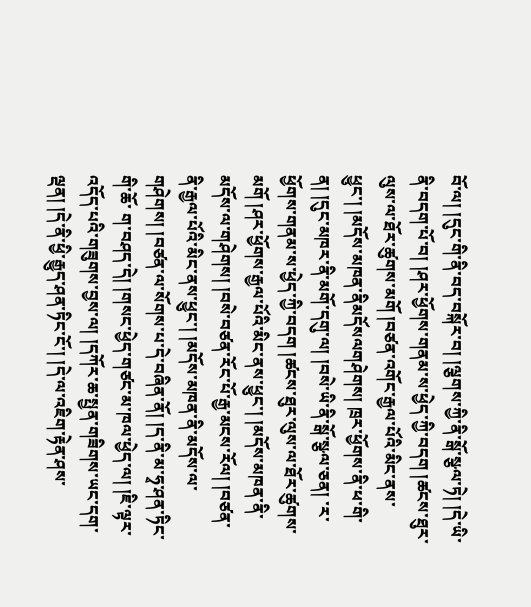བོ་ལ། །དུང་གི་ནི་བད་བསྐོར་བ། །ལྕགས་ཀྱི་ནི་སྒོ་སྩལ་ཏེ། །དེ་ཡི་ནི་བདག་པོ་བ། །ཤར་ཕྱོགས་གནམ་ས་ཕྱེད་ཀྱི་བདག །ཚངས་ཐུར་ལུས་ལ་ཐོར་ཚུགས་མགོ །བཙན་འགོང་རྒྱལ་པོའི་མིང་ནས་ཕྱུང་། །མདོས་མཁན་ནིམདོསལགཤེགས། ཁྲར་ཕྱོགས་ནི་ཕ་གི་ན། །དུང་མཁར་ནི་མགོ་དགུ་ལ། །བསེ་ཡི་ནི་སྒོ་སྩལ་ཅན། ་ར་ཕྱོགས་གནམ་ས་ཕྱེད་ཀྱི་བདག །ཚངས་ཐུར་ལུས་ལ་ཐོར་ཚུགས་མགོ །ཤར་ཕྱོགས་རྒྱལ་པོའི་མིང་ནས་ཕྱུང་། །མདོས་མཁན་ནི་མདོས་ལ་གཤེགས། །བསེ་བཙན་རོང་པོ་རྒྱ་མངས་རོལ། །བཙན་ནི་རྒྱལ་པོའི་མིང་ནས་ཕྱུང་། །མདོས་མཁན་ནི་མདོས་ལ་གཤེགས། །བཙན་ལ་སོགས་པ་དེ་བཞིན་ནོ། །ད་ནི་མ་ཧྭ་ཤན་ཏིང་གི་ཆོ་ ག་བཤད་དེ། །གསང་ཕྱེད་གཙང་མ་ཁལ་ཕྱེད་ལ། །ཇི་ལྟར་འདོད་པའི་གཟུགས་བྱས་ལ། །དཀོར་ཆ་སྤྱན་གཟིགས་ཡང་དག་ལྡན། །དེ་ནི་ཕྱི་རྒྱུད་ཤན་ཏིང་ངོ་། །དེ་ལ་འཇིག་རྟེན་ཤས་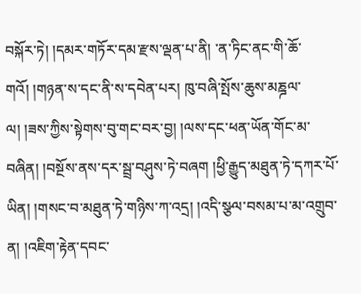བསྐོར་ཏེ། །དམར་གཏོར་དམ་རྫས་ལྡན་པ་ནི། ་ན་ཏིང་ནང་གི་ཆོ་གའོ། །གཉན་ས་དང་ནི་ས་དབེན་པར། ཁུ་བཞི་སྤོས་ཆུས་མཎྜལ་ལ། །ཟས་ཀྱིས་སྟེགས་བུ་གང་བར་བྱ། །ལས་དང་ཕན་ཡོན་གོང་མ་བཞིན། །བསྔོས་ནས་དར་སྦྲ་བཤུས་ཏེ་བཞག །ཕྱི་རྒྱུད་མཐུན་ཏེ་དཀར་པོ་ཡིན། །གསང་བ་མཐུན་ཏེ་གཉིས་ཀ་འདྲ། །འདི་སྩལ་བསམ་པ་མ་འགྲུབ་ན། །འཇིག་རྟེན་དབང་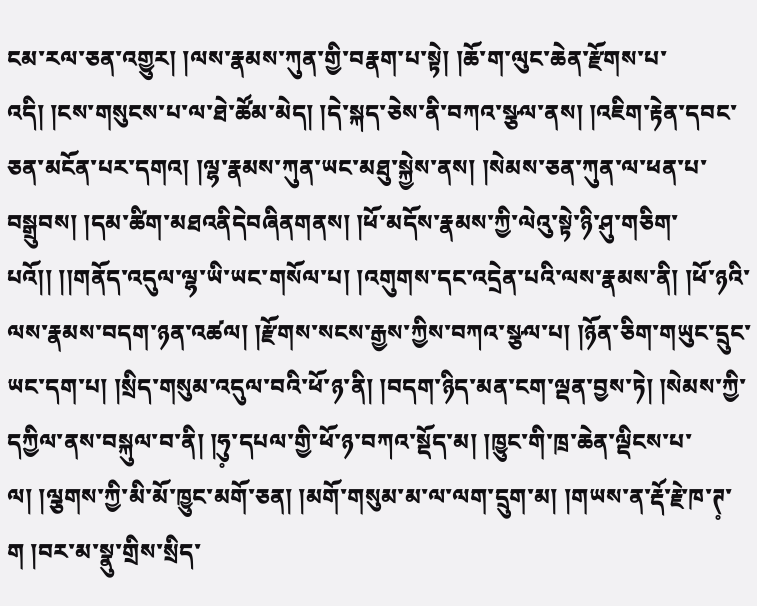ངམ་རལ་ཅན་འགྱུར། །ལས་རྣམས་ཀུན་གྱི་བརྣག་པ་སྟེ། །ཆོ་ག་ལུང་ཆེན་རྫོགས་པ་འདི། །ངས་གསུངས་པ་ལ་ཐེ་ཚོམ་མེད། །དེ་སྐད་ཅེས་ནི་བཀའ་སྩལ་ནས། །འཇིག་རྟེན་དབང་ཅན་མངོན་པར་དགའ། །ལྷ་རྣམས་ཀུན་ཡང་མཐུ་སྐྱེས་ནས། །སེམས་ཅན་ཀུན་ལ་ཕན་པ་བསྒྲུབས། །དམ་ཚིག་མཐའནིདེབཞིནགནས། །ཕོ་མདོས་རྣམས་ཀྱི་ལེའུ་སྟེ་ཉི་ཤུ་གཅིག་པའོ།། །།གནོད་འདུལ་ལྷ་ཡི་ཡང་གསོལ་པ། །འགུགས་དང་འདྲེན་པའི་ལས་རྣམས་ནི། །ཕོ་ཉའི་ལས་རྣམས་བདག་ཉན་འཚལ། །རྫོགས་སངས་རྒྱས་ཀྱིས་བཀའ་སྩལ་པ། །ཉོན་ཅིག་གཡུང་དྲུང་ཡང་དག་པ། །སྲིད་གསུམ་འདུལ་བའི་ཕོ་ཉ་ནི། །བདག་ཉིད་མན་ངག་ལྡན་བྱས་ཏེ། །སེམས་ཀྱི་དཀྱིལ་ནས་བསྐུལ་བ་ནི། །ཧུ༷་དཔལ་གྱི་ཕོ་ཉ་བཀའ་སྡོད་མ། །ཁྱུང་གི་ཁྲ་ཆེན་ལྡིངས་པ་ལ། །ལྕགས་ཀྱི་མི་མོ་ཁྱུང་མགོ་ཅན། །མགོ་གསུམ་མ་ལ་ལག་དྲུག་མ། །གཡས་ན་རྡོ་རྗེ་ཁ་ཊ༷་ག །བར་མ་སྣུ་གྲིས་སྲིད་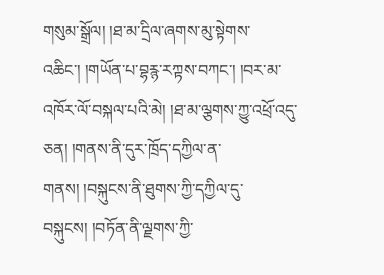གསུམ་སྒྲོལ། །ཐ་མ་དྲིལ་ཞགས་མུ་སྟེགས་འཆིང་། །གཡོན་པ་བྷརྙ་རཀྟས་བཀང་། །བར་མ་འཁོར་ལོ་བསྐལ་པའི་མེ། །ཐ་མ་ལྕགས་ཀྱུ་འཕྲོ་འདུ་ཅན། །གནས་ནི་དུར་ཁྲོད་དཀྱིལ་ན་གནས། །བསྐུངས་ནི་ཐུགས་ཀྱི་དཀྱིལ་དུ་བསྐུངས། །བཏོན་ནི་ལྗགས་ཀྱི་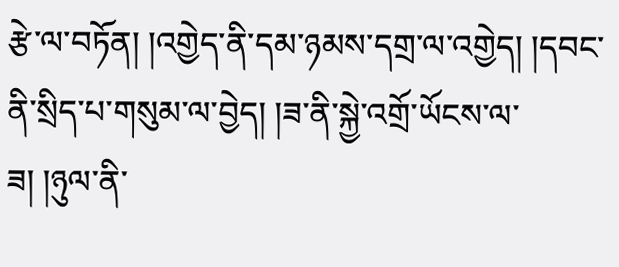རྩེ་ལ་བཏོན། །འགྱེད་ནི་དམ་ཉམས་དགྲ་ལ་འགྱེད། །དབང་ནི་སྲིད་པ་གསུམ་ལ་བྱེད། །ཟ་ནི་སྐྱེ་འགྲོ་ཡོངས་ལ་ཟ། །ཉུལ་ནི་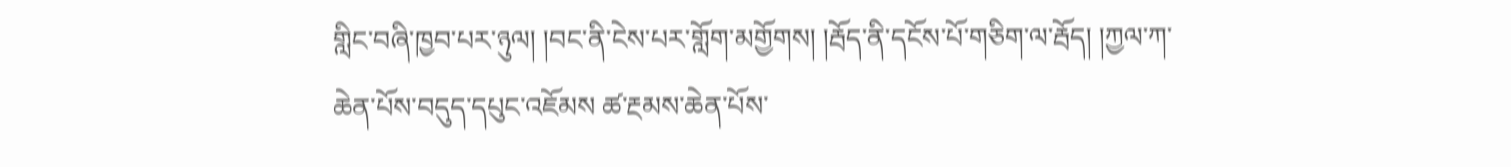གླིང་བཞི་ཁྱབ་པར་ཉུལ། །བང་ནི་ངེས་པར་གློག་མགྱོགས། །རྦོད་ནི་དངོས་པོ་གཅིག་ལ་རྦོད། །ཀྱལ་ཀ་ཆེན་པོས་བདུད་དཔུང་འཇོམས ཚ་རྔམས་ཆེན་པོས་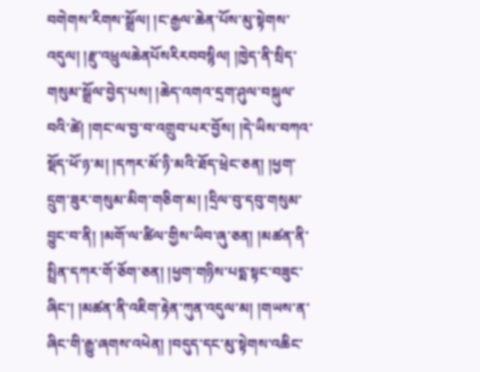བགེགས་རིགས་སྒྲོལ། །ང་རྒྱལ་ཆེན་པོས་མུ་སྟེགས་འདུལ། །རྫུ་འཕྲུལཆེནཔོསརིརབབསྙིལ། །ཁྱེད་ནི་སྲིད་གསུམ་སྒྲོལ་བྱེད་པས། །ཆེད་འགའ་དྲག་ཤུལ་བསྐུལ་བའི་ཚེ། །གང་ལ་བྱ་བ་འགྲུབ་པར་བྱོས། །དེ་ཡིས་བཀའ་སྡོད་ཕོ་ཉ་མ། །དཀར་མོ་ཉི་མའི་ཐོད་ཕྲེང་ཅན། །ཕྱག་དྲུག་ཟུར་གསུམ་མིག་གཅིག་མ། །དྲིལ་བུ་དབུ་གསུམ་བྱུང་བ་ནི། །མགོ་ལ་ཚིལ་གྱིས་ཡིབ་ཞུ་ཅན། །མཚན་ནི་སྤྲིན་དཀར་གོ་ཅོག་ཅན། །ཕྱག་གཉིས་པདྨ་སྟང་བཟུང་ཞིང་། །མཚན་ནི་འཇིག་རྟེན་ཀུན་འདུལ་མ། །གཡས་ན་ཞིང་གི་རྒྱུ་ཞགས་འཕེན། །བདུད་དང་མུ་སྟེགས་འཆིང་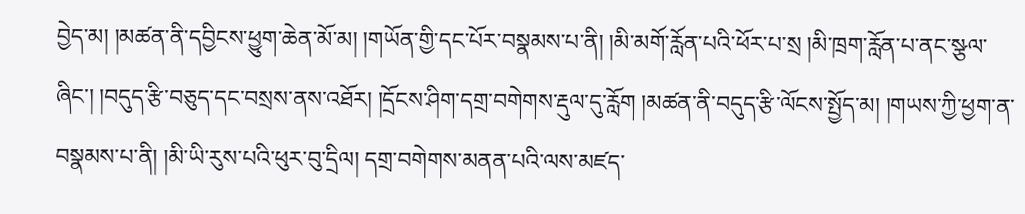བྱེད་མ། །མཚན་ནི་དབྱིངས་ཕྱུག་ཆེན་མོ་མ། །གཡོན་གྱི་དང་པོར་བསྣམས་པ་ནི། །མི་མགོ་རློན་པའི་ཕོར་པ་སྲ །མི་ཁྲག་རློན་པ་ནང་སྩལ་ཞིང་། །བདུད་རྩི་བཅུད་དང་བསྲས་ནས་འཐོར། །དྲོངས་ཤིག་དགྲ་བགེགས་རྡུལ་དུ་རློག །མཚན་ནི་བདུད་རྩི་ལོངས་སྤྱོད་མ། །གཡས་ཀྱི་ཕྱག་ན་བསྣམས་པ་ནི། །མི་ཡི་རུས་པའི་ཕུར་བུ་དྲིལ། དགྲ་བགེགས་མནན་པའི་ལས་མཛད་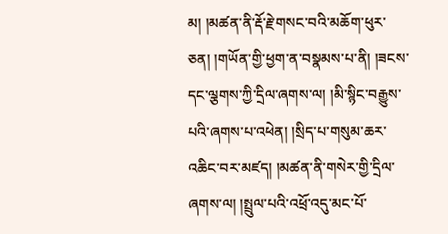མ། །མཚན་ནི་རྡོ་རྗེ་གསང་བའི་མཆོག་ཕུར་ཅན། །གཡོན་གྱི་ཕྱག་ན་བསྣམས་པ་ནི། །ཟངས་དང་ལྕགས་ཀྱི་དྲིལ་ཞགས་ལ། །མི་སྙིང་བརྒྱུས་པའི་ཞགས་པ་འཕེན། །སྲིད་པ་གསུམ་ཆར་འཆིང་བར་མཛད། །མཚན་ནི་གསེར་གྱི་དྲིལ་ཞགས་ལ། །སྤྲུལ་པའི་འཕྲོ་འདུ་མང་པོ་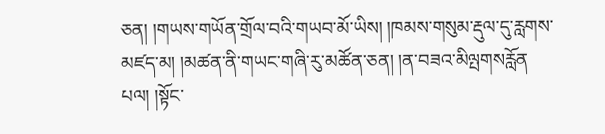ཅན། །གཡས་གཡོན་གྲོལ་བའི་གཡབ་མོ་ཡིས། །ཁམས་གསུམ་རྡུལ་དུ་རླགས་མཛད་མ། །མཚན་ནི་གཡང་གཞི་རུ་མཚོན་ཅན། །ན་བཟའ་མིལྤགསརློན པལ། །སྟོང་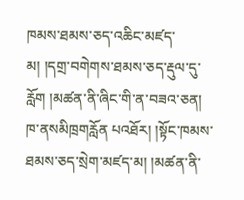ཁམས་ཐམས་ཅད་འཆིང་མཛད་མ། །དགྲ་བགེགས་ཐམས་ཅད་རྡུལ་དུ་རློག །མཚན་ནི་ཞིང་གི་ན་བཟའ་ཅན། ཁ་ནསམིཁྲགརློན པའཐོར། །སྟོང་ཁམས་ཐམས་ཅད་སྲེག་མཛད་མ། །མཚན་ནི་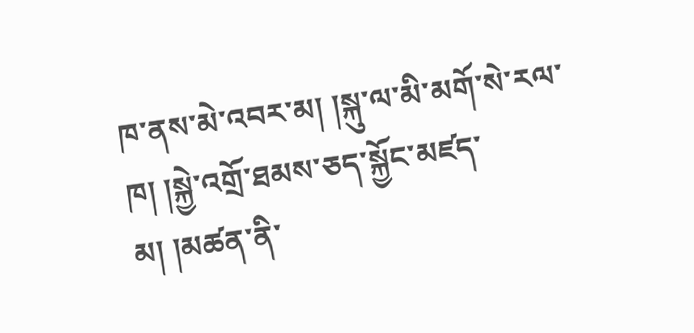ཁ་ནས་མེ་འབར་མ། །སྐུ་ལ་མི་མགོ་སེ་རལ་ཁ། །སྐྱེ་འགྲོ་ཐམས་ཅད་སྐྱོང་མཛད་མ། །མཚན་ནི་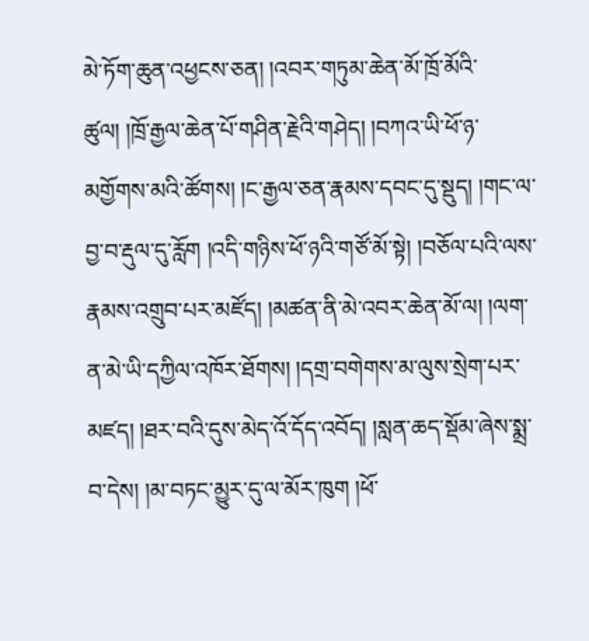མེ་ཏོག་ཆུན་འཕྱངས་ཅན། །འབར་གཏུམ་ཆེན་མོ་ཁྲོ་མོའི་ཚུལ། །ཁྲོ་རྒྱལ་ཆེན་པོ་གཤིན་རྗེའི་གཤེད། །བཀའ་ཡི་ཕོ་ཉ་མགྱོགས་མའི་ཚོགས། །ང་རྒྱལ་ཅན་རྣམས་དབང་དུ་སྡུད། །གང་ལ་བྱ་བ་རྡུལ་དུ་རློག །འདི་གཉིས་ཕོ་ཉའི་གཙོ་མོ་སྟེ། །བཅོལ་པའི་ལས་རྣམས་འགྲུབ་པར་མཛོད། །མཚན་ནི་མེ་འབར་ཆེན་མོ་ལ། །ལག་ན་མེ་ཡི་དཀྱིལ་འཁོར་ཐོགས། །དགྲ་བགེགས་མ་ལུས་སྲེག་པར་མཛད། །ཐར་བའི་དུས་མེད་འོ་དོད་འབོད། །སླན་ཆད་སྡོམ་ཞེས་སྨྲ་བ་དེས། །མ་བཏང་མྱུར་དུ་ལ་མོར་ཁུག །ཕོ་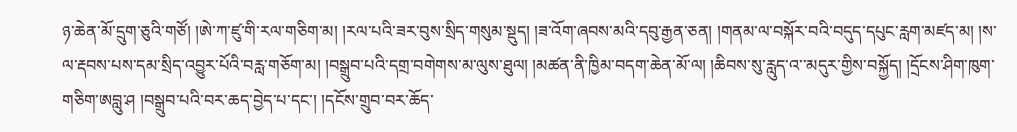ཉ་ཆེན་མོ་དྲུག་ཅུའི་གཙོ། །ཨེ་ཀ་ཛུ་གི་རལ་གཅིག་མ། །རལ་པའི་ཟར་བུས་སྲིད་གསུམ་སྡུད། །ཟ་འོག་ཞབས་མའི་དབུ་རྒྱན་ཅན། །གནམ་ལ་བསྐོར་བའི་བདུད་དཔུང་རླག་མཛད་མ། །ས་ལ་རྡབས་པས་དམ་སྲིད་འབྱུར་པོའི་བརླ་གཅོག་མ། །བསྒྲུབ་པའི་དགྲ་བགེགས་མ་ལུས་ཐུལ། །མཚན་ནི་ཁྱིམ་བདག་ཆེན་མོ་ལ། །ཆིབས་སུ་རླུད་འ་་མདུར་གྱིས་བསྐྱོད། །དྲོངས་ཤིག་ཁུག་གཅིག་ཨབླུ་ཤ །བསྒྲུབ་པའི་བར་ཆད་བྱེད་པ་དང་། །དངོས་གྲུབ་བར་ཆོད་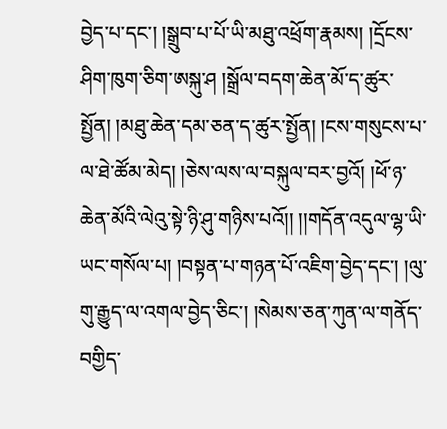བྱེད་པ་དང་། །སྒྲུབ་པ་པོ་ཡི་མཐུ་འཕྲོག་རྣམས། །དྲོངས་ཤིག་ཁུག་ཅིག་ཨསྐུ་ཤ །སྒྲོལ་བདག་ཆེན་མོ་ད་ཚུར་སྤྱོན། །མཐུ་ཆེན་དམ་ཅན་ད་ཚུར་སྤྱོན། །ངས་གསུངས་པ་ལ་ཐེ་ཚོམ་མེད། །ཅེས་ལས་ལ་བསྐུལ་བར་བྱའོ། །ཕོ་ཉ་ཆེན་མོའི་ལེའུ་སྟེ་ཉི་ཤུ་གཉིས་པའོ།། །།གདོན་འདུལ་ལྷ་ཡི་ཡང་གསོལ་པ། །བསྟན་པ་གཉན་པོ་འཇིག་བྱེད་དང་། །ལུ་གུ་རྒྱུད་ལ་འགལ་བྱེད་ཅིང་། །སེམས་ཅན་ཀུན་ལ་གནོད་བགྱིད་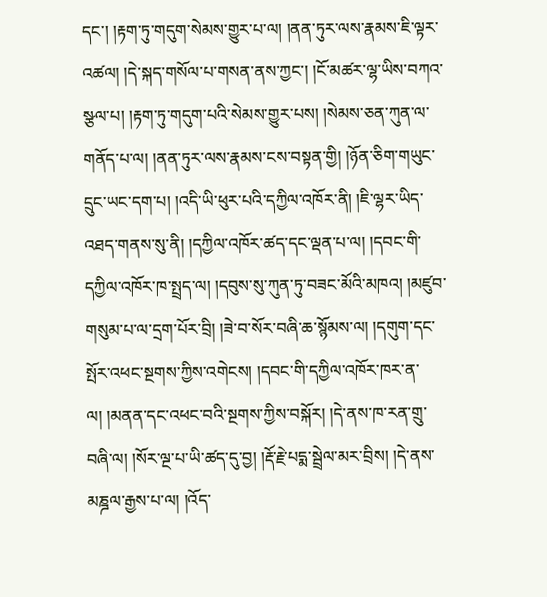དང་། །རྟག་ཏུ་གདུག་སེམས་གྱུར་པ་ལ། །ནན་ཏུར་ལས་རྣམས་ཇི་ལྟར་འཚལ། །དེ་སྐད་གསོལ་པ་གསན་ནས་ཀྱང་། །ངོ་མཚར་ལྷ་ཡིས་བཀའ་སྩལ་པ། །རྟག་ཏུ་གདུག་པའི་སེམས་གྱུར་པས། །སེམས་ཅན་ཀུན་ལ་གནོད་པ་ལ། །ནན་ཏུར་ལས་རྣམས་ངས་བསྟན་གྱི། །ཉོན་ཅིག་གཡུང་དྲུང་ཡང་དག་པ། །འདི་ཡི་ཕུར་པའི་དཀྱིལ་འཁོར་ནི། །ཇི་ལྷར་ཡིད་འཐད་གནས་སུ་ནི། །དཀྱིལ་འཁོར་ཚད་དང་ལྡན་པ་ལ། །དབང་གི་དཀྱིལ་འཁོར་ཁ་སྤྲད་ལ། །དབུས་སུ་ཀུན་ཏུ་བཟང་མོའི་མཁའ། །མཛུབ་གསུམ་པ་ལ་དྲག་པོར་བྲི། །ཟེ་བ་སོར་བཞི་ཆ་སྙོམས་ལ། །དགུག་དང་སྤོར་འཕང་སྔགས་ཀྱིས་འགེངས། །དབང་གི་དཀྱིལ་འཁོར་ཁར་ན་ལ། །མནན་དང་འཕང་བའི་སྔགས་ཀྱིས་བསྐོར། །དེ་ནས་ཁ་རན་གྲུ་བཞི་ལ། །སོར་ལྔ་པ་ཡི་ཚད་དུ་བྱ། །རྡོ་རྗེ་པདྨ་སྦྲེལ་མར་བྲིས། །དེ་ནས་མཎྜལ་རྒྱས་པ་ལ། །འོད་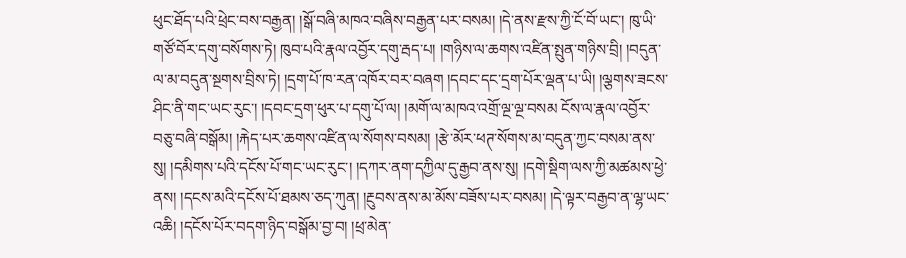ཕུང་ཐོད་པའི་ཕྲེང་བས་བརྒྱན། །སྒོ་བཞི་མཁའ་བཞིས་བརྒྱན་པར་བསམ། །དེ་ནས་རྫས་ཀྱི་ངོ་བོ་ཡང་། ཁུ་ཡི་གཙོ་བོར་དགུ་བསོགས་ཏེ། ཁུབ་པའི་རྣལ་འབྱོར་དགུ་རྦད་པ། །གཉིས་ལ་ཆགས་འཛིན་སྤུན་གཉིས་བྲི། །བདུན་ལ་མ་བདུན་སྔགས་བྲིས་ཏེ། །དྲག་པོ་ཁ་རན་འཁོར་བར་བཞག །དབང་དང་དྲག་པོར་ལྡན་པ་ཡི། །ལྕགས་ཟངས་ཤིང་ནི་གང་ཡང་རུང་། །དབང་དྲག་ཕུར་པ་དགུ་པོ་ལ། །མགོ་ལ་མཁའ་འགྲོ་ལྔ་ལྔ་བསམ ངོས་ལ་རྣལ་འབྱོར་བཅུ་བཞི་བསྒོམ། །རྐེད་པར་ཆགས་འཛིན་ལ་སོགས་བསམ། །རྩེ་མོར་ཕཊ་སོགས་མ་བདུན་ཀྱང་བསམ་ནས་སུ། །དམིགས་པའི་དངོས་པོ་གང་ཡང་རུང་། །དཀར་ནག་དཀྱིལ་དུ་རྒྱབ་ནས་སུ། །དགེ་སྡིག་ལས་ཀྱི་མཚམས་ཕྱེ་ནས། །དངས་མའི་དངོས་པོ་ཐམས་ཅད་ཀུན། །རྔུབས་ནས་མ་མོས་བཟོས་པར་བསམ། །དེ་ལྟར་བརྒྱབ་ན་ལྷ་ཡང་འཆི། །དངོས་པོར་བདག་ཉིད་བསྒོམ་བྱ་བ། །ཕྲ་མེན་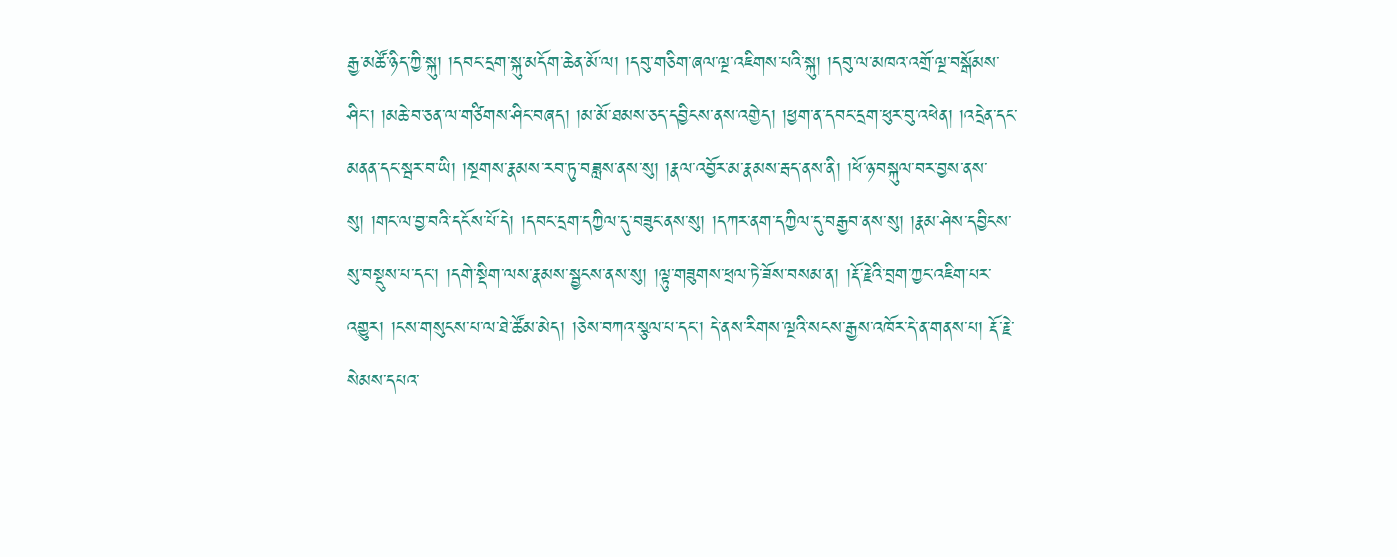རྒྱ་མཚོ་ཉིད་ཀྱི་སྐུ། །དབང་དྲག་སྐུ་མདོག་ཆེན་མོ་ལ། །དབུ་གཅིག་ཞལ་ལྔ་འཇིགས་པའི་སྐུ། །དབུ་ལ་མཁའ་འགྲོ་ལྔ་བསྒོམས་ཤིང་། །མཆེ་བ་ཅན་ལ་གཙིགས་ཤིང་བཞད། །མ་མོ་ཐམས་ཅད་དབྱིངས་ནས་འགྱེད། །ཕྱག་ན་དབང་དྲག་ཕུར་བུ་འཕེན། །འདྲེན་དང་མནན་དང་སྦར་བ་ཡི། །སྔགས་རྣམས་རབ་ཏུ་བཟླས་ནས་སུ། །རྣལ་འབྱོར་མ་རྣམས་རྦད་ནས་ནི། །ཕོ་ཉ་བསྐུལ་བར་བྱས་ནས་སུ། །གང་ལ་བྱ་བའི་དངོས་པོ་དེ། །དབང་དྲག་དཀྱིལ་དུ་བཟུང་ནས་སུ། །དཀར་ནག་དཀྱིལ་དུ་བརྒྱབ་ནས་སུ། །རྣམ་ཤེས་དབྱིངས་སུ་བསྡུས་པ་དང་། །དགེ་སྡིག་ལས་རྣམས་སྦྱངས་ནས་སུ། །ལྟུ་གཟུགས་ཕྲལ་ཏེ་ཟོས་བསམ་ན། །རྡོ་རྗེའི་བྲག་ཀྱང་འཇིག་པར་འགྱུར། །ངས་གསུངས་པ་ལ་ཐེ་ཚོམ་མེད། །ཅེས་བཀའ་སྩལ་པ་དང་། དེ་ནས་རིགས་ལྔའི་སངས་རྒྱས་འཁོར་དེ་ན་གནས་པ། རྡོ་རྗེ་སེམས་དཔའ་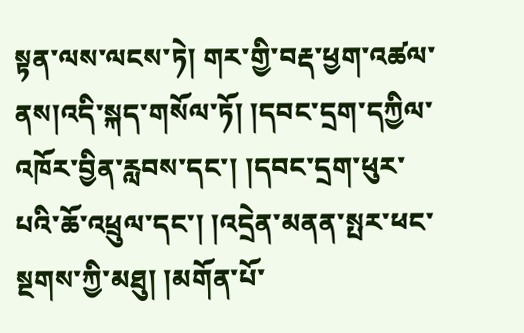སྟན་ལས་ལངས་ཏེ། གར་གྱི་བརྡ་ཕྱག་འཚལ་ནས།འདི་སྐད་གསོལ་ཏོ། །དབང་དྲག་དཀྱིལ་འཁོར་བྱིན་རླབས་དང་། །དབང་དྲག་ཕུར་པའི་ཆོ་འཕྲུལ་དང་། །འདྲེན་མནན་སྤར་ཕང་སྔགས་ཀྱི་མཐུ། །མགོན་པོ་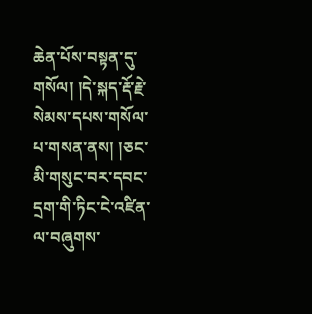ཆེན་པོས་བསྟན་དུ་གསོལ། །དེ་སྐད་རྡོ་རྗེ་སེམས་དཔས་གསོལ་པ་གསན་ནས། །ཅང་མི་གསུང་བར་དབང་དྲག་གི་ཏིང་ངེ་འཛིན་ལ་བཞུགས་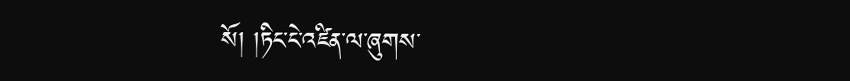སོ། །ཏིང་ངེ་འཛིན་ལ་ཞུགས་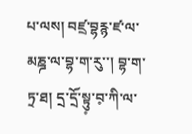པ་ལས། བཛྲ་བྷརྙ་ཛ་ལ་མཎྜ་ལ་བྷ་ག་རུ་་། བྷ་ག་ཏྲ་ཐ། དྲ་དྲོ་སྟུ༷་བ༷་ཀི་ལ་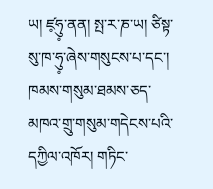ཡ། ཛ༷ཧུ༷་ནན། སྤ་ར་ཎ་ཡ། ཙིསྟ་སུ་ཁ་ཧུ༷་ཞེས་གསུངས་པ་དང་། ཁམས་གསུམ་ཐམས་ཅད་མཁའ་གྲུ་གསུམ་གདེངས་པའི་དཀྱིལ་འཁོར། གཏིང་